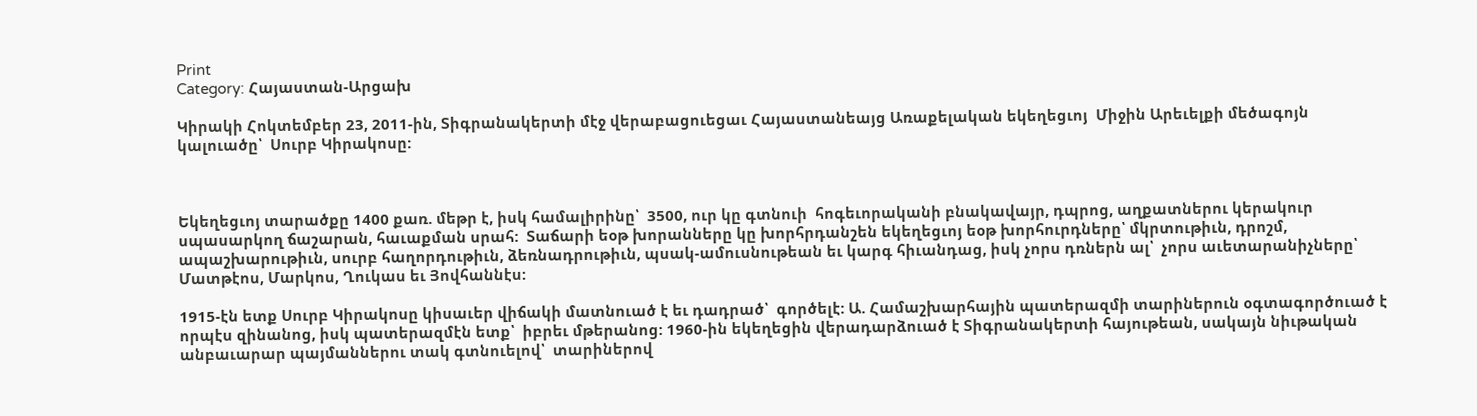Print
Category: Հայաստան-Արցախ

Կիրակի Հոկտեմբեր 23, 2011-ին, Տիգրանակերտի մէջ վերաբացուեցաւ Հայաստանեայց Առաքելական եկեղեցւոյ  Միջին Արեւելքի մեծագոյն կալուածը՝  Սուրբ Կիրակոսը:



Եկեղեցւոյ տարածքը 1400 քառ. մեթր է, իսկ համալիրինը՝  3500, ուր կը գտնուի  հոգեւորականի բնակավայր, դպրոց, աղքատներու կերակուր սպասարկող ճաշարան, հաւաքման սրահ:  Տաճարի եօթ խորանները կը խորհրդանշեն եկեղեցւոյ եօթ խորհուրդները՝ մկրտութիւն, դրոշմ, ապաշխարութիւն, սուրբ հաղորդութիւն, ձեռնադրութիւն, պսակ-ամուսնութեան եւ կարգ հիւանդաց, իսկ չորս դռներն ալ՝  չորս աւետարանիչները՝  Մատթէոս, Մարկոս, Ղուկաս եւ Յովհաննէս:

1915-էն ետք Սուրբ Կիրակոսը կիսաւեր վիճակի մատնուած է եւ դադրած՝  գործելէ: Ա. Համաշխարհային պատերազմի տարիներուն օգտագործուած է որպէս զինանոց, իսկ պատերազմէն ետք՝  իբրեւ մթերանոց: 1960-ին եկեղեցին վերադարձուած է Տիգրանակերտի հայութեան, սակայն նիւթական անբաւարար պայմաններու տակ գտնուելով՝  տարիներով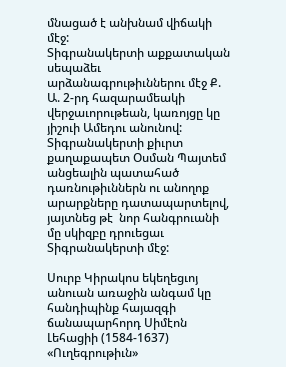մնացած է անխնամ վիճակի մէջ:
Տիգրանակերտի աքքատական սեպաձեւ արձանագրութիւններու մէջ Ք. Ա. 2-րդ հազարամեակի վերջաւորութեան, կառոյցը կը յիշուի Ամեդու անունով:
Տիգրանակերտի քիւրտ քաղաքապետ Օսման Պայտեմ անցեալին պատահած դառնութիւններն ու անողոք արարքները դատապարտելով, յայտնեց թէ  նոր հանգրուանի մը սկիզբը դրուեցաւ Տիգրանակերտի մէջ:

Սուրբ Կիրակոս եկեղեցւոյ անուան առաջին անգամ կը հանդիպինք հայազգի ճանապարհորդ Սիմէոն Լեհացիի (1584-1637) «Ուղեգրութիւն»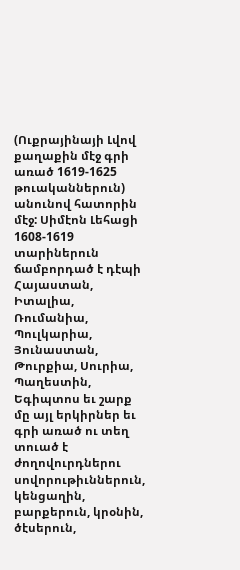(Ուքրայինայի Լվով քաղաքին մէջ գրի առած 1619-1625 թուականներուն) անունով հատորին մէջ: Սիմէոն Լեհացի 1608-1619 տարիներուն ճամբորդած է դէպի  Հայաստան, Իտալիա, Ռումանիա, Պուլկարիա, Յունաստան, Թուրքիա, Սուրիա, Պաղեստին, Եգիպտոս եւ շարք մը այլ երկիրներ եւ գրի առած ու տեղ տուած է ժողովուրդներու սովորութիւններուն, կենցաղին, բարքերուն, կրօնին, ծէսերուն,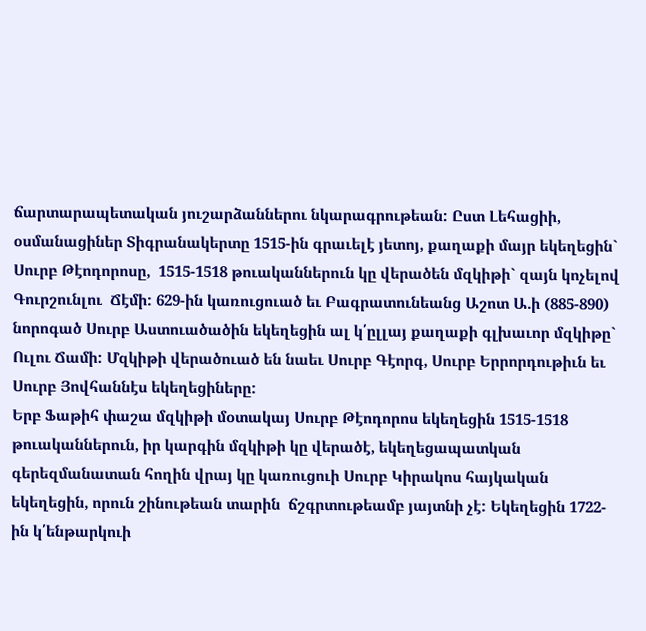ճարտարապետական յուշարձաններու նկարագրութեան: Ըստ Լեհացիի, օսմանացիներ Տիգրանակերտը 1515-ին գրաւելէ յետոյ, քաղաքի մայր եկեղեցին` Սուրբ Թէոդորոսը,  1515-1518 թուականներուն կը վերածեն մզկիթի` զայն կոչելով  Գուրշունլու  Ճէմի: 629-ին կառուցուած եւ Բագրատունեանց Աշոտ Ա.ի (885-890) նորոգած Սուրբ Աստուածածին եկեղեցին ալ կ՛ըլլայ քաղաքի գլխաւոր մզկիթը` Ուլու Ճամի: Մզկիթի վերածուած են նաեւ Սուրբ Գէորգ, Սուրբ Երրորդութիւն եւ Սուրբ Յովհաննէս եկեղեցիները:
Երբ Ֆաթիհ փաշա մզկիթի մօտակայ Սուրբ Թէոդորոս եկեղեցին 1515-1518 թուականներուն, իր կարգին մզկիթի կը վերածէ, եկեղեցապատկան գերեզմանատան հողին վրայ կը կառուցուի Սուրբ Կիրակոս հայկական եկեղեցին, որուն շինութեան տարին  ճշգրտութեամբ յայտնի չէ: Եկեղեցին 1722-ին կ՛ենթարկուի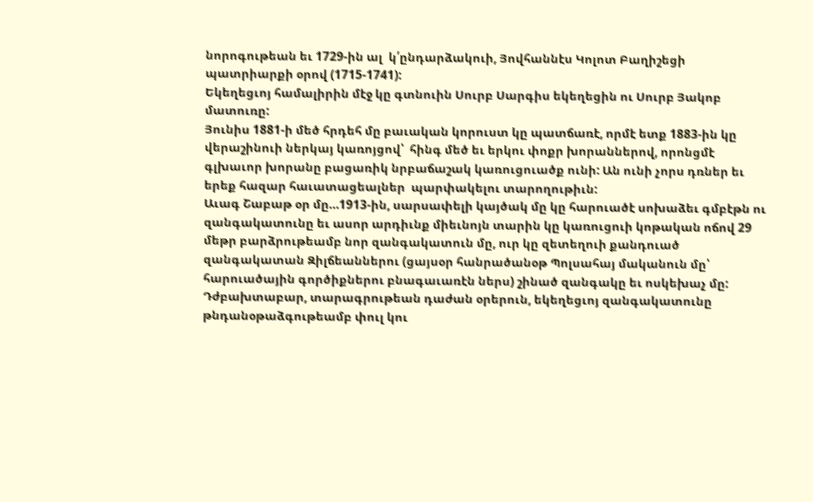նորոգութեան եւ 1729-ին ալ  կ՛ընդարձակուի, Յովհաննէս Կոլոտ Բաղիշեցի պատրիարքի օրով (1715-1741):
Եկեղեցւոյ համալիրին մէջ կը գտնուին Սուրբ Սարգիս եկեղեցին ու Սուրբ Յակոբ մատուռը:
Յունիս 1881-ի մեծ հրդեհ մը բաւական կորուստ կը պատճառէ, որմէ ետք 1883-ին կը վերաշինուի ներկայ կառոյցով՝  հինգ մեծ եւ երկու փոքր խորաններով, որոնցմէ գլխաւոր խորանը բացառիկ նրբաճաշակ կառուցուածք ունի: Ան ունի չորս դռներ եւ երեք հազար հաւատացեալներ  պարփակելու տարողութիւն:
Աւագ Շաբաթ օր մը…1913-ին, սարսափելի կայծակ մը կը հարուածէ սոխաձեւ գմբէթն ու  զանգակատունը եւ ասոր արդիւնք միեւնոյն տարին կը կառուցուի կոթական ոճով 29 մեթր բարձրութեամբ նոր զանգակատուն մը, ուր կը զետեղուի քանդուած զանգակատան Զիլճեաններու (ցայսօր հանրածանօթ Պոլսահայ մականուն մը՝ հարուածային գործիքներու բնագաւառէն ներս) շինած զանգակը եւ ոսկեխաչ մը: Դժբախտաբար, տարագրութեան դաժան օրերուն, եկեղեցւոյ զանգակատունը  թնդանօթաձգութեամբ փուլ կու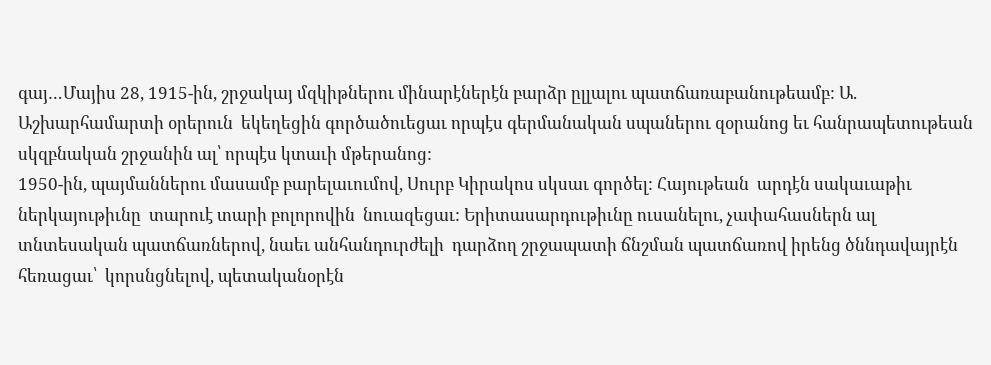գայ…Մայիս 28, 1915-ին, շրջակայ մզկիթներու մինարէներէն բարձր ըլլալու պատճառաբանութեամբ: Ա. Աշխարհամարտի օրերուն  եկեղեցին գործածուեցաւ որպէս գերմանական սպաներու զօրանոց եւ հանրապետութեան սկզբնական շրջանին ալ՝ որպէս կտաւի մթերանոց:
1950-ին, պայմաններու մասամբ բարելաւումով, Սուրբ Կիրակոս սկսաւ գործել: Հայութեան  արդէն սակաւաթիւ  ներկայութիւնը  տարուէ տարի բոլորովին  նուազեցաւ: Երիտասարդութիւնը ուսանելու, չափահասներն ալ տնտեսական պատճառներով, նաեւ անհանդուրժելի  դարձող շրջապատի ճնշման պատճառով իրենց ծննդավայրէն հեռացաւ՝  կորսնցնելով, պետականօրէն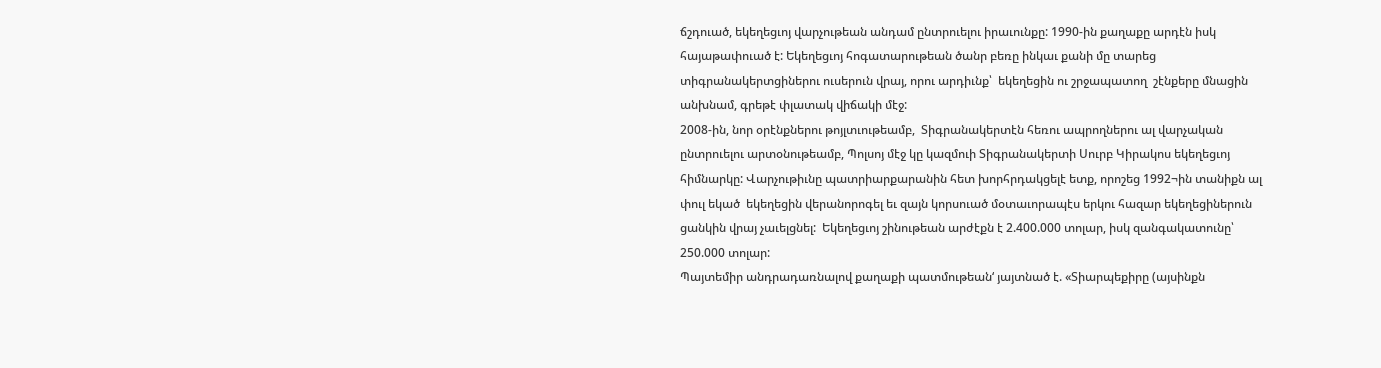ճշդուած, եկեղեցւոյ վարչութեան անդամ ընտրուելու իրաւունքը: 1990-ին քաղաքը արդէն իսկ հայաթափուած է: Եկեղեցւոյ հոգատարութեան ծանր բեռը ինկաւ քանի մը տարեց տիգրանակերտցիներու ուսերուն վրայ, որու արդիւնք՝  եկեղեցին ու շրջապատող  շէնքերը մնացին անխնամ, գրեթէ փլատակ վիճակի մէջ:
2008-ին, նոր օրէնքներու թոյլտւութեամբ,  Տիգրանակերտէն հեռու ապրողներու ալ վարչական ընտրուելու արտօնութեամբ, Պոլսոյ մէջ կը կազմուի Տիգրանակերտի Սուրբ Կիրակոս եկեղեցւոյ հիմնարկը: Վարչութիւնը պատրիարքարանին հետ խորհրդակցելէ ետք, որոշեց 1992¬ին տանիքն ալ փուլ եկած  եկեղեցին վերանորոգել եւ զայն կորսուած մօտաւորապէս երկու հազար եկեղեցիներուն ցանկին վրայ չաւելցնել:  Եկեղեցւոյ շինութեան արժէքն է 2.400.000 տոլար, իսկ զանգակատունը՝ 250.000 տոլար:
Պայտեմիր անդրադառնալով քաղաքի պատմութեան‘ յայտնած է. «Տիարպեքիրը (այսինքն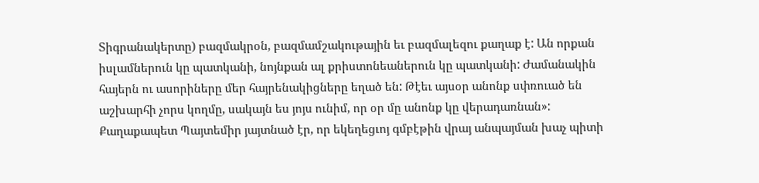Տիգրանակերտը) բազմակրօն, բազմամշակութային եւ բազմալեզու քաղաք է: Ան որքան իսլամներուն կը պատկանի, նոյնքան ալ քրիստոնեաներուն կը պատկանի: Ժամանակին հայերն ու ասորիները մեր հայրենակիցները եղած են: Թէեւ այսօր անոնք սփռուած են աշխարհի չորս կողմը, սակայն ես յոյս ունիմ, որ օր մը անոնք կը վերադառնան»:
Քաղաքապետ Պայտեմիր յայտնած էր, որ եկեղեցւոյ գմբէթին վրայ անպայման խաչ պիտի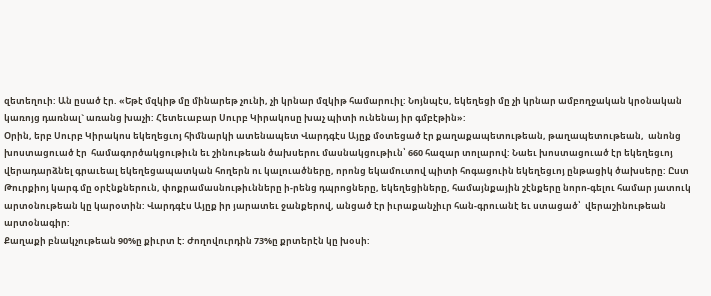զետեղուի: Ան ըսած էր. «Եթէ մզկիթ մը մինարեթ չունի, չի կրնար մզկիթ համարուիլ: Նոյնպէս, եկեղեցի մը չի կրնար ամբողջական կրօնական կառոյց դառնալ` առանց խաչի: Հետեւաբար Սուրբ Կիրակոսը խաչ պիտի ունենայ իր գմբէթին»:
Օրին, երբ Սուրբ Կիրակոս եկեղեցւոյ հիմնարկի ատենապետ Վարդգէս Այըք մօտեցած էր քաղաքապետութեան, թաղապետութեան,  անոնց խոստացուած էր  համագործակցութիւն եւ շինութեան ծախսերու մասնակցութիւն՝ 660 հազար տոլարով: Նաեւ խոստացուած էր եկեղեցւոյ վերադարձնել գրաւեալ եկեղեցապատկան հողերն ու կալուածները, որոնց եկամուտով պիտի հոգացուին եկեղեցւոյ ընթացիկ ծախսերը: Ըստ Թուրքիոյ կարգ մը օրէնքներուն, փոքրամասնութիւնները ի-րենց դպրոցները, եկեղեցիները, համայնքային շէնքերը նորո-գելու համար յատուկ արտօնութեան կը կարօտին: Վարդգէս Այըք իր յարատեւ ջանքերով, անցած էր իւրաքանչիւր հան-գրուանէ եւ ստացած՝  վերաշինութեան արտօնագիր:
Քաղաքի բնակչութեան 90%ը քիւրտ է: Ժողովուրդին 73%ը քրտերէն կը խօսի: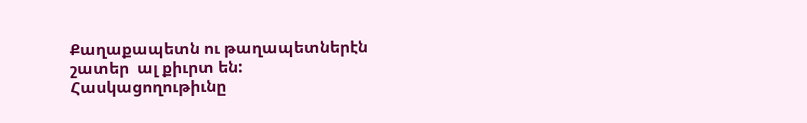Քաղաքապետն ու թաղապետներէն շատեր  ալ քիւրտ են: Հասկացողութիւնը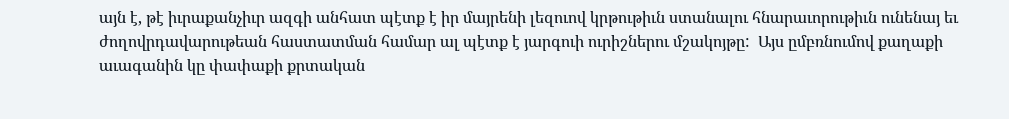այն է, թէ իւրաքանչիւր ազգի անհատ պէտք է իր մայրենի լեզուով կրթութիւն ստանալու հնարաւորութիւն ունենայ եւ ժողովրդավարութեան հաստատման համար ալ պէտք է յարգուի ուրիշներու մշակոյթը:  Այս ըմբռնումով քաղաքի աւագանին կը փափաքի քրտական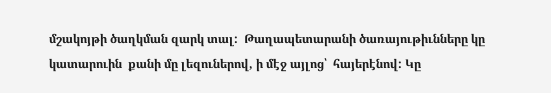մշակոյթի ծաղկման զարկ տալ:  Թաղապետարանի ծառայութիւնները կը կատարուին  քանի մը լեզուներով, ի մէջ այլոց՝  հայերէնով: Կը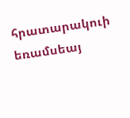հրատարակուի եռամսեայ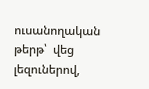ուսանողական թերթ՝  վեց լեզուներով,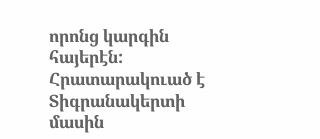որոնց կարգին հայերէն: Հրատարակուած է Տիգրանակերտի մասին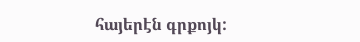հայերէն գրքոյկ: